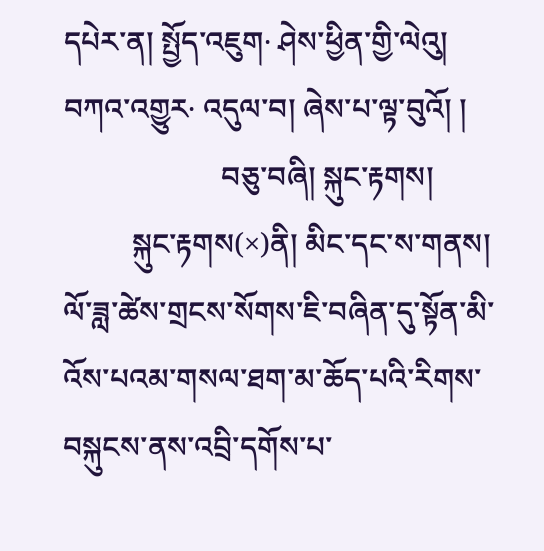དཔེར་ན། སྤྱོད་འཇུག· ཤེས་ཕྱིན་གྱི་ལེའུ།  བཀའ་འགྱུར· འདུལ་བ། ཞེས་པ་ལྟ་བུའོ། །
                     བཅུ་བཞི། སྐུང་རྟགས།
         སྐུང་རྟགས(×)ནི། མིང་དང་ས་གནས། ལོ་ཟླ་ཚེས་གྲངས་སོགས་ཇི་བཞིན་དུ་སྟོན་མི་འོས་པའམ་གསལ་ཐག་མ་ཆོད་པའི་རིགས་བསྐུངས་ནས་འབྲི་དགོས་པ་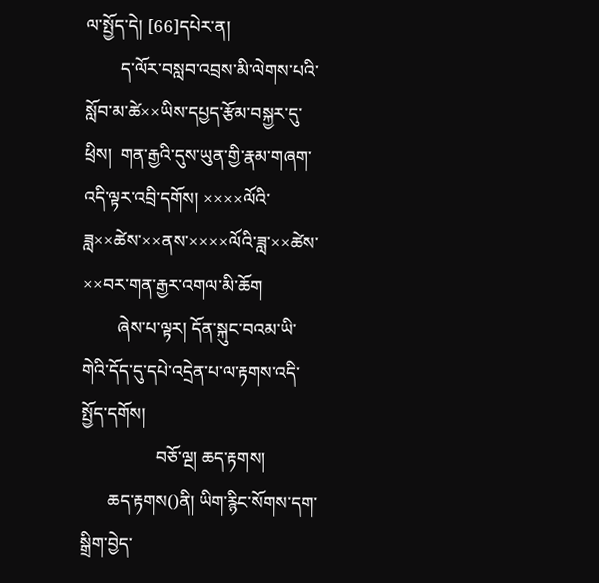ལ་སྤྱོད་དེ། [66]དཔེར་ན།
        ད་ལོར་བསླབ་འབྲས་མི་ལེགས་པའི་སློབ་མ་ཚེ××ཡིས་དཔྱད་རྩོམ་བསྐྱར་དུ་ཕྲིས།  གན་རྒྱའི་དུས་ཡུན་གྱི་རྣམ་གཞག་འདི་ལྟར་འབྲི་དགོས། ××××ལོའི་ཟླ××ཚེས་××ནས་××××ལོའི་ཟླ་××ཚེས་××བར་གན་རྒྱར་འགལ་མི་ཆོག
        ཞེས་པ་ལྟར། དོན་སྐུང་བའམ་ཡི་གེའི་དོད་དུ་དཔེ་འདྲེན་པ་ལ་རྟགས་འདི་སྤྱོད་དགོས།
                 བཅོ་ལྔ། ཆད་རྟགས།
      ཆད་རྟགས()ནི། ཡིག་རྙིང་སོགས་དག་སྒྲིག་བྱེད་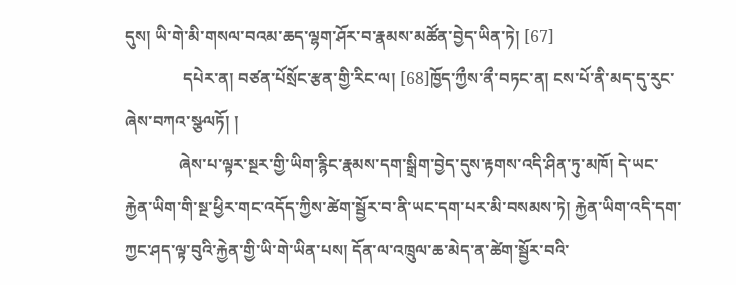དུས། ཡི་གེ་མི་གསལ་བའམ་ཆད་ལྷག་ཤོར་བ་རྣམས་མཚོན་བྱེད་ཡིན་ཏེ། [67]
              དཔེར་ན། བཙན་པོསྲོང་རྩན་གྱི་རིང་ལ། [68]ཁྱོད་ཀྱྀས་ནྀ་བཏང་ན། ངས་པོ་ནི་མད་དུ་རུང་ཞེས་བཀའ་སྩལཏོ། །
             ཞེས་པ་ལྟར་སྔར་གྱི་ཡིག་རྙིང་རྣམས་དག་སྒྲིག་བྱེད་དུས་རྟགས་འདི་ཤིན་ཏུ་མཁོ། དེ་ཡང་རྐྱེན་ཡིག་གི་སྔ་ཕྱིར་གང་འདོད་ཀྱིས་ཚེག་སྦྱོར་བ་ནི་ཡང་དག་པར་མི་བསམས་ཏེ། རྐྱེན་ཡིག་འདི་དག་ཀྱང་ཤད་ལྟ་བུའི་རྐྱེན་གྱི་ཡི་གེ་ཡིན་པས། དོན་ལ་འཁྲུལ་ཆ་མེད་ན་ཚེག་སྦྱོར་བའི་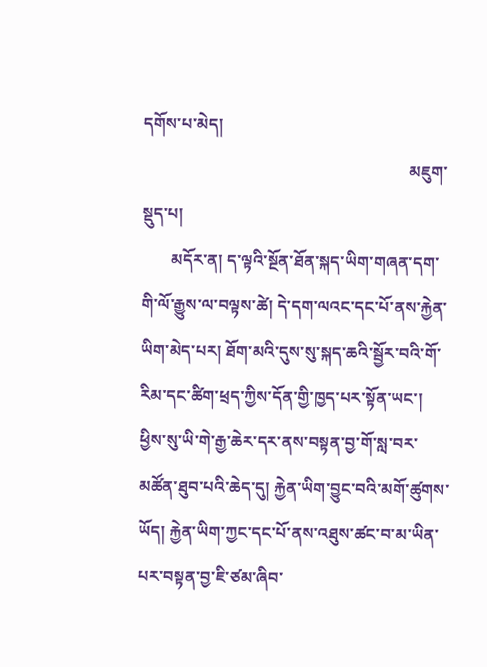དགོས་པ་མེད།
                                                                མཇུག་སྡུད་པ།
       མདོར་ན། ད་ལྟའི་སྔོན་ཐོན་སྐད་ཡིག་གཞན་དག་གི་ལོ་རྒྱུས་ལ་བལྟས་ཚེ། དེ་དག་ལའང་དང་པོ་ནས་རྐྱེན་ཡིག་མེད་པར། ཐོག་མའི་དུས་སུ་སྐད་ཆའི་སྦྱོར་བའི་གོ་རིམ་དང་ཚིག་ཕྲད་ཀྱིས་དོན་གྱི་ཁྱད་པར་སྟོན་ཡང་། ཕྱིས་སུ་ཡི་གེ་རྒྱ་ཆེར་དར་ནས་བསྟན་བྱ་གོ་སླ་བར་མཚོན་ཐུབ་པའི་ཆེད་དུ། རྐྱེན་ཡིག་བྱུང་བའི་མགོ་ཚུགས་ཡོད། རྐྱེན་ཡིག་ཀྱང་དང་པོ་ནས་འཐུས་ཚང་བ་མ་ཡིན་པར་བསྟན་བྱ་ཇི་ཙམ་ཞིབ་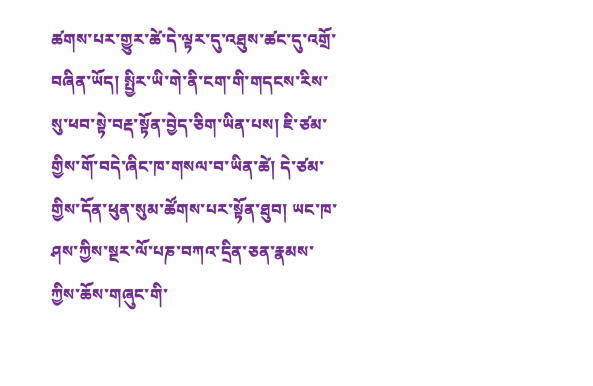ཚགས་པར་གྱུར་ཚེ་དེ་ལྟར་དུ་འཐུས་ཚང་དུ་འགྲོ་བཞིན་ཡོད། སྤྱིར་ཡི་གེ་ནི་ངག་གི་གདངས་རིས་སུ་ཕབ་སྟེ་བརྡ་སྟོན་བྱེད་ཅིག་ཡིན་པས། ཇི་ཙམ་གྱིས་གོ་བདེ་ཞིང་ཁ་གསལ་བ་ཡིན་ཚེ། དེ་ཙམ་གྱིས་དོན་ཕུན་སུམ་ཚོགས་པར་སྟོན་ཐུབ། ཡང་ཁ་ཤས་ཀྱིས་སྔར་ལོ་པཎ་བཀའ་དྲིན་ཅན་རྣམས་ཀྱིས་ཆོས་གཞུང་གི་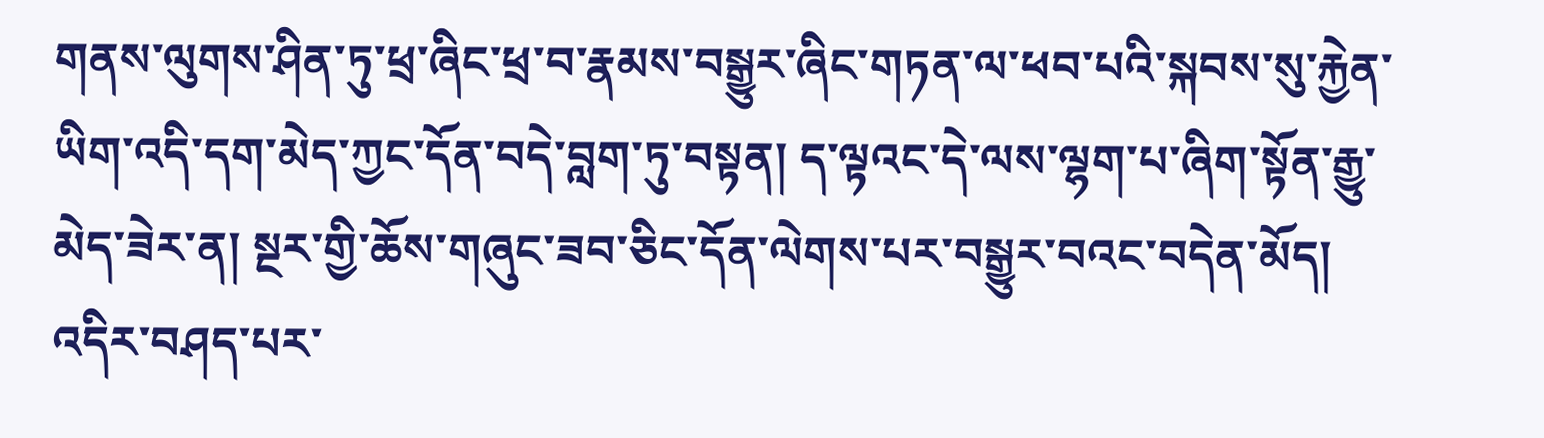གནས་ལུགས་ཤིན་ཏུ་ཕྲ་ཞིང་ཕྲ་བ་རྣམས་བསྒྱུར་ཞིང་གཏན་ལ་ཕབ་པའི་སྐབས་སུ་རྐྱེན་ཡིག་འདི་དག་མེད་ཀྱང་དོན་བདེ་བླག་ཏུ་བསྟན། ད་ལྟའང་དེ་ལས་ལྷག་པ་ཞིག་སྟོན་རྒྱུ་མེད་ཟེར་ན། སྔར་གྱི་ཆོས་གཞུང་ཟབ་ཅིང་དོན་ལེགས་པར་བསྒྱུར་བའང་བདེན་མོད། འདིར་བཤད་པར་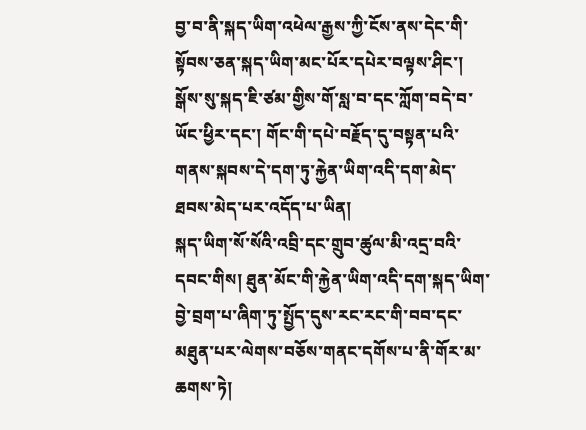བྱ་བ་ནི་སྐད་ཡིག་འཕེལ་རྒྱས་ཀྱི་ངོས་ནས་དེང་གི་སྟོབས་ཅན་སྐད་ཡིག་མང་པོར་དཔེར་བལྟས་ཤིང་། སྒོས་སུ་སྐད་ཇི་ཙམ་གྱིས་གོ་སླ་བ་དང་ཀློག་བདེ་བ་ཡོང་ཕྱིར་དང་། གོང་གི་དཔེ་བརྗོད་དུ་བསྟན་པའི་གནས་སྐབས་དེ་དག་ཏུ་རྐྱེན་ཡིག་འདི་དག་མེད་ཐབས་མེད་པར་འདོད་པ་ཡིན།
སྐད་ཡིག་སོ་སོའི་འབྲི་དང་གྲུབ་ཚུལ་མི་འདྲ་བའི་དབང་གིས། ཐུན་མོང་གི་རྐྱེན་ཡིག་འདི་དག་སྐད་ཡིག་བྱེ་བྲག་པ་ཞིག་ཏུ་སྤྱོད་དུས་རང་རང་གི་བབ་དང་མཐུན་པར་ལེགས་བཅོས་གནང་དགོས་པ་ནི་གོར་མ་ཆགས་ཏེ།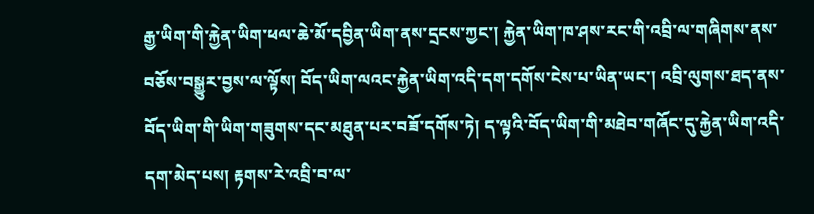རྒྱ་ཡིག་གི་རྐྱེན་ཡིག་ཕལ་ཆེ་མོ་དབྱིན་ཡིག་ནས་དྲངས་ཀྱང་། རྐྱེན་ཡིག་ཁ་ཤས་རང་གི་འབྲི་ལ་གཞིགས་ནས་བཅོས་བསྒྱུར་བྱས་ལ་ལྟོས། བོད་ཡིག་ལའང་རྐྱེན་ཡིག་འདི་དག་དགོས་ངེས་པ་ཡིན་ཡང་། འབྲི་ལུགས་ཐད་ནས་བོད་ཡིག་གི་ཡིག་གཟུགས་དང་མཐུན་པར་བཟོ་དགོས་ཏེ། ད་ལྟའི་བོད་ཡིག་གི་མཐེབ་གཞོང་དུ་རྐྱེན་ཡིག་འདི་དག་མེད་པས། རྟགས་རེ་འབྲི་བ་ལ་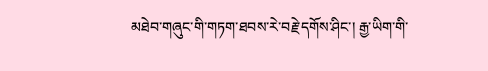མཐེབ་གཞུང་གི་གཏག་ཐབས་རེ་བརྗེ་དགོས་ཤིང་། རྒྱ་ཡིག་གི་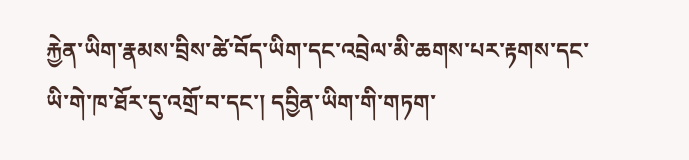རྐྱེན་ཡིག་རྣམས་བྲིས་ཚེ་བོད་ཡིག་དང་འབྲེལ་མི་ཆགས་པར་རྟགས་དང་ཡི་གེ་ཁ་ཐོར་དུ་འགྲོ་བ་དང་། དབྱིན་ཡིག་གི་གཏག་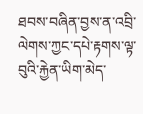ཐབས་བཞིན་བྱས་ན་འབྲི་ལེགས་ཀྱང་དཔེ་རྟགས་ལྟ་བུའི་རྐྱེན་ཡིག་མེད་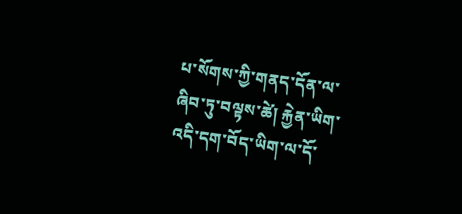པ་སོགས་ཀྱི་གནད་དོན་ལ་ཞིབ་ཏུ་བལྟས་ཚེ། རྐྱེན་ཡིག་འདི་དག་བོད་ཡིག་ལ་དོ་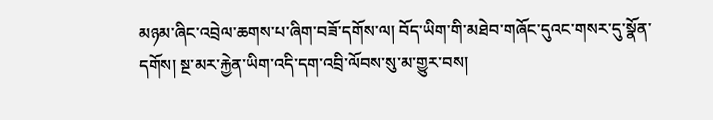མཉམ་ཞིང་འབྲེལ་ཆགས་པ་ཞིག་བཟོ་དགོས་ལ། བོད་ཡིག་གི་མཐེབ་གཞོང་དུའང་གསར་དུ་སྣོན་དགོས། སྔ་མར་རྐྱེན་ཡིག་འདི་དག་འབྲི་ལོབས་སུ་མ་གྱུར་བས།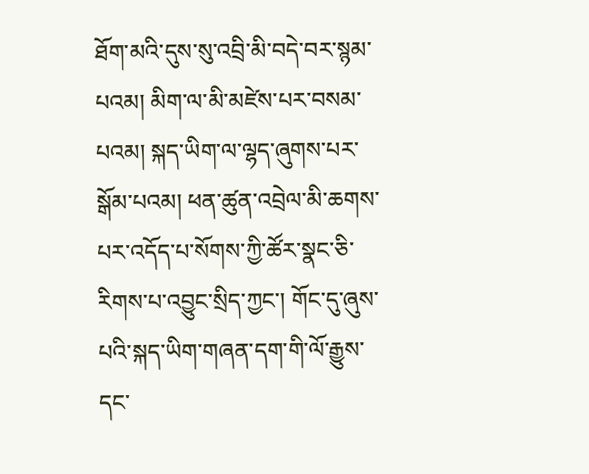ཐོག་མའི་དུས་སུ་འབྲི་མི་བདེ་བར་སྙམ་པའམ། མིག་ལ་མི་མཛེས་པར་བསམ་པའམ། སྐད་ཡིག་ལ་ལྷད་ཞུགས་པར་སྒོམ་པའམ། ཕན་ཚུན་འབྲེལ་མི་ཆགས་པར་འདོད་པ་སོགས་ཀྱི་ཚོར་སྣང་ཅི་རིགས་པ་འབྱུང་སྲིད་ཀྱང་། གོང་དུ་ཞུས་པའི་སྐད་ཡིག་གཞན་དག་གི་ལོ་རྒྱུས་དང་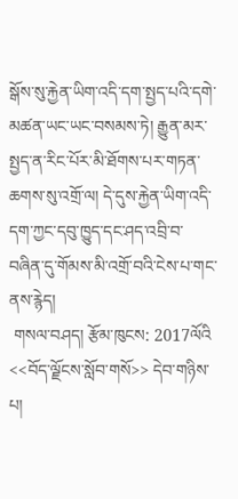སྒོས་སུ་རྐྱེན་ཡིག་འདི་དག་སྤྱད་པའི་དགེ་མཚན་ཡང་ཡང་བསམས་ཏེ། རྒྱུན་མར་སྤྱད་ན་རིང་པོར་མི་ཐོགས་པར་གཏན་ཆགས་སུ་འགྲོ་ལ། དེ་དུས་རྐྱེན་ཡིག་འདི་དག་ཀྱང་དབུ་ཁྱུད་དང་ཤད་འབྲི་བ་བཞིན་དུ་གོམས་མི་འགྲོ་བའི་ངེས་པ་གང་ནས་རྙེད།
 གསལ་བཤད། རྩོམ་ཁུངས: 2017ལོའི <<བོད་ལྗོངས་སློབ་གསོ>> དེབ་གཉིས་པ།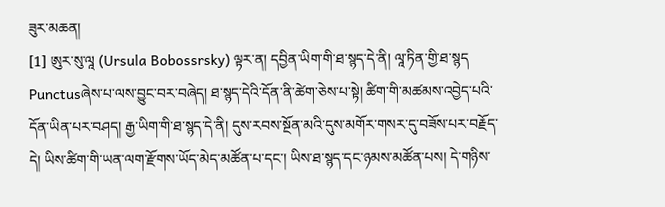ཟུར་མཆན།
[1] ཨུར་སུ་ལཱ (Ursula Bobossrsky) ལྟར་ན། དབྱིན་ཡིག་གི་ཐ་སྙད་དེ་ནི། ལཱ་ཏིན་གྱི་ཐ་སྙད Punctusཞེས་པ་ལས་བྱུང་བར་བཞེད། ཐ་སྙད་དེའི་དོན་ནི་ཚེག་ཅེས་པ་སྟེ། ཚིག་གི་མཚམས་འབྱེད་པའི་དོན་ཡིན་པར་བཤད། རྒྱ་ཡིག་གི་ཐ་སྙད་དེ་ནི། དུས་རབས་སྔོན་མའི་དུས་མགོར་གསར་དུ་བཟོས་པར་བརྗོད་དེ། ཡིས་ཚིག་གི་ཡན་ལག་རྫོགས་ཡོད་མེད་མཚོན་པ་དང་། ཡིས་ཐ་སྙད་དང་ཉམས་མཚོན་པས། དེ་གཉིས་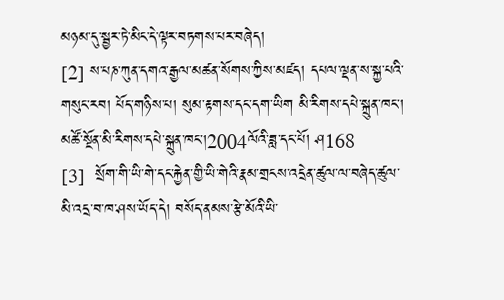མཉམ་དུ་སྦྱར་ཏེ་མིང་དེ་ལྟར་བཏགས་པར་བཞེད།
[2] ས་པཎ་ཀུན་དགའ་རྒྱལ་མཚན་སོགས་ཀྱིས་མཛད། དཔལ་ལྡན་ས་སྐྱ་པའི་གསུང་རབ། པོད་གཉིས་པ། སུམ་རྟགས་དང་དག་ཡིག མི་རིགས་དཔེ་སྐྲུན་ཁང་། མཚོ་སྔོན་མི་རིགས་དཔེ་སྐྲུན་ཁང་།2004ལོའི་ཟླ་དང་པོ། ཤ168
[3]  སྲོག་གི་ཡི་གེ་དང་རྐྱེན་གྱི་ཡི་གེའི་རྣམ་གྲངས་འདྲེན་ཚུལ་ལ་བཞེད་ཚུལ་མི་འདྲ་བ་ཁ་ཤས་ཡོད་དེ། བསོད་ནམས་རྩེ་མོའི་ཡི་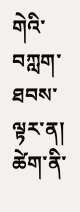གེའི་བཀླག་ཐབས་ལྟར་ན། ཚེག་ནི་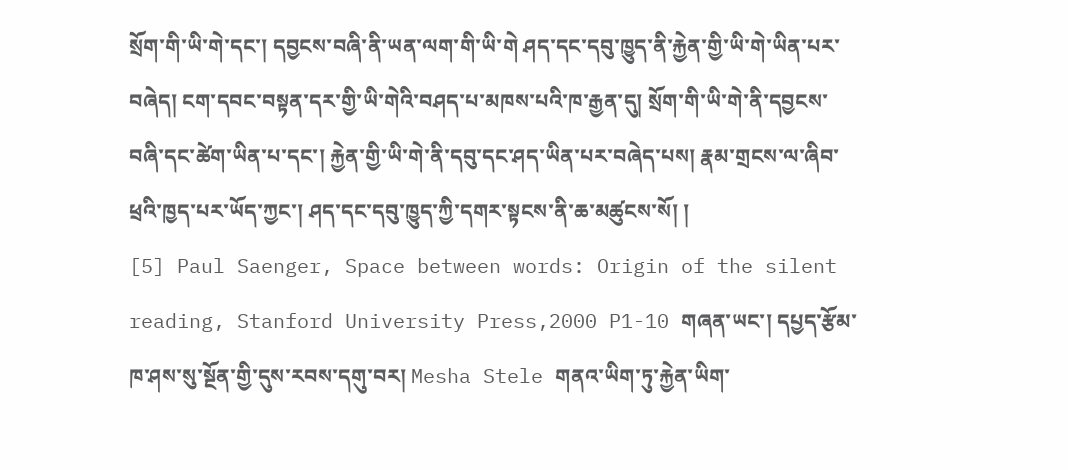སྲོག་གི་ཡི་གེ་དང་། དབྱངས་བཞི་ནི་ཡན་ལག་གི་ཡི་གེ ཤད་དང་དབུ་ཁྱུད་ནི་རྐྱེན་གྱི་ཡི་གེ་ཡིན་པར་བཞེད། ངག་དབང་བསྟན་དར་གྱི་ཡི་གེའི་བཤད་པ་མཁས་པའི་ཁ་རྒྱན་དུ། སྲོག་གི་ཡི་གེ་ནི་དབྱངས་བཞི་དང་ཚེག་ཡིན་པ་དང་། རྐྱེན་གྱི་ཡི་གེ་ནི་དབུ་དང་ཤད་ཡིན་པར་བཞེད་པས། རྣམ་གྲངས་ལ་ཞིབ་ཕྲའི་ཁྱད་པར་ཡོད་ཀྱང་། ཤད་དང་དབུ་ཁྱུད་ཀྱི་དགར་སྟངས་ནི་ཆ་མཚུངས་སོ། །
[5] Paul Saenger, Space between words: Origin of the silent reading, Stanford University Press,2000 P1-10 གཞན་ཡང་། དཔྱད་རྩོམ་ཁ་ཤས་སུ་སྔོན་གྱི་དུས་རབས་དགུ་བར། Mesha Stele གནའ་ཡིག་ཏུ་རྐྱེན་ཡིག་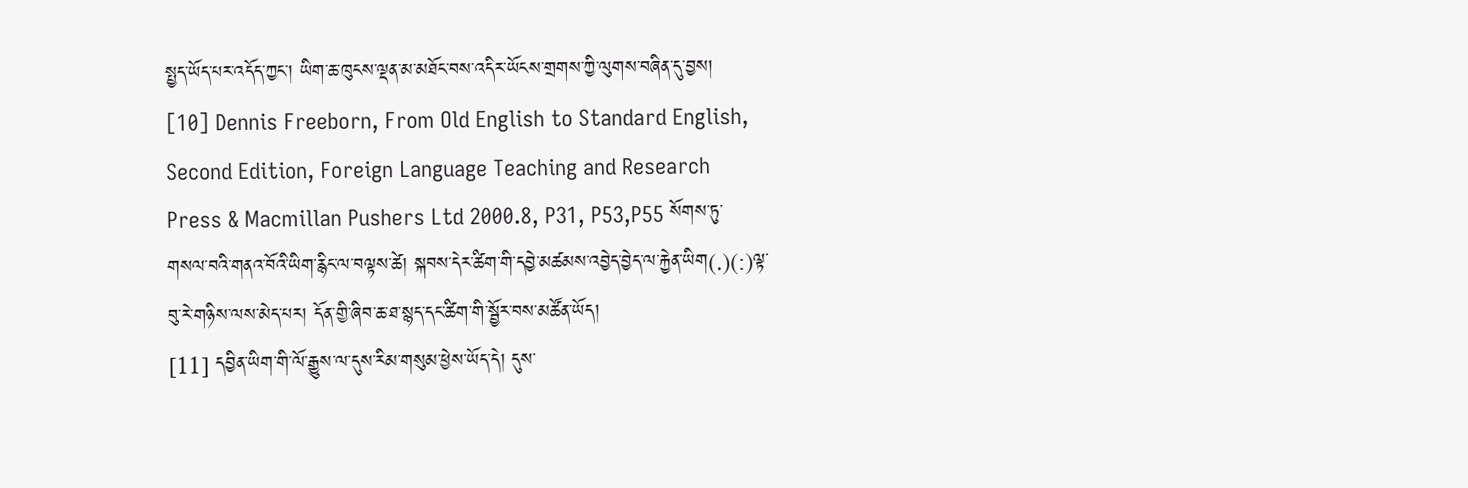སྤྱད་ཡོད་པར་འདོད་ཀྱང་། ཡིག་ཆ་ཁུངས་ལྡན་མ་མཐོང་བས་འདིར་ཡོངས་གྲགས་ཀྱི་ལུགས་བཞིན་དུ་བྱས།
[10] Dennis Freeborn, From Old English to Standard English, Second Edition, Foreign Language Teaching and Research Press & Macmillan Pushers Ltd 2000.8, P31, P53,P55 སོགས་ཏུ་གསལ་བའི་གནའ་བོའི་ཡིག་རྙིང་ལ་བལྟས་ཚེ། སྐབས་དེར་ཚིག་གི་དབྱེ་མཚམས་འབྱེད་བྱེད་ལ་རྐྱེན་ཡིག(.)(:)ལྟ་བུ་རེ་གཉིས་ལས་མེད་པར། དོན་གྱི་ཞིབ་ཆ་ཐ་སྙད་དང་ཚིག་གི་སྦྱོར་བས་མཚོན་ཡོད།
[11] དབྱིན་ཡིག་གི་ལོ་རྒྱུས་ལ་དུས་རིམ་གསུམ་ཕྱེས་ཡོད་དེ། དུས་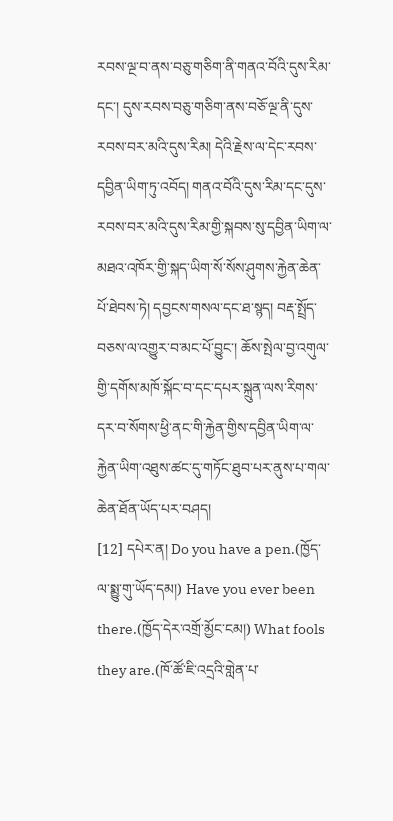རབས་ལྔ་བ་ནས་བཅུ་གཅིག་ནི་གནའ་བོའི་དུས་རིམ་དང་། དུས་རབས་བཅུ་གཅིག་ནས་བཅོ་ལྔ་ནི་དུས་རབས་བར་མའི་དུས་རིམ། དེའི་རྗེས་ལ་དེང་རབས་དབྱིན་ཡིག་ཏུ་འབོད། གནའ་བོའི་དུས་རིམ་དང་དུས་རབས་བར་མའི་དུས་རིམ་གྱི་སྐབས་སུ་དབྱིན་ཡིག་ལ་མཐའ་འཁོར་གྱི་སྐད་ཡིག་སོ་སོས་ཤུགས་རྐྱེན་ཆེན་པོ་ཐེབས་ཏེ། དབྱངས་གསལ་དང་ཐ་སྙད། བརྡ་སྤྲོད་བཅས་ལ་འགྱུར་བ་མང་པོ་བྱུང་། ཆོས་སྤེལ་བྱ་འགུལ་གྱི་དགོས་མཁོ་སྐོང་བ་དང་དཔར་སྐྲུན་ལས་རིགས་དར་བ་སོགས་ཕྱི་ནང་གི་རྐྱེན་གྱིས་དབྱིན་ཡིག་ལ་རྐྱེན་ཡིག་འཐུས་ཚང་དུ་གཏོང་ཐུབ་པར་ནུས་པ་གལ་ཆེན་ཐོན་ཡོད་པར་བཤད།
[12] དཔེར་ན། Do you have a pen.(ཁྱོད་ལ་སྨྱུ་གུ་ཡོད་དམ།) Have you ever been there.(ཁྱོད་དེར་འགྲོ་མྱོང་ངམ།) What fools they are.(ཁོ་ཚོ་ཇི་འདྲའི་གླེན་པ་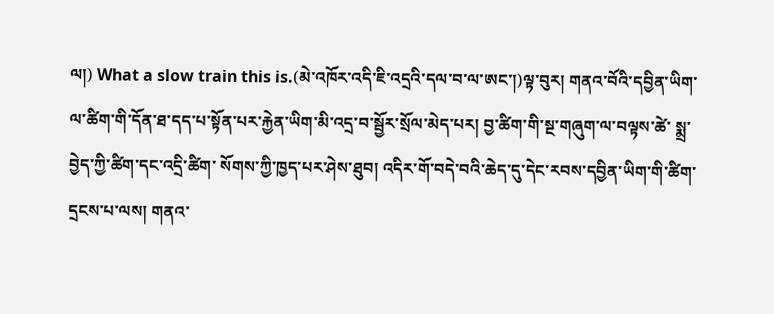ལ།) What a slow train this is.(མེ་འཁོར་འདི་ཇི་འདྲའི་དལ་བ་ལ་ཨང་།)ལྟ་བུར། གནའ་བོའི་དབྱིན་ཡིག་ལ་ཚིག་གི་དོན་ཐ་དད་པ་སྟོན་པར་རྐྱེན་ཡིག་མི་འདྲ་བ་སྦྱོར་སྲོལ་མེད་པར། བྱ་ཚིག་གི་སྔ་གཞུག་ལ་བལྟས་ཚེ་ སྨྲ་བྱེད་ཀྱི་ཚིག་དང་འདྲི་ཚིག་ སོགས་ཀྱི་ཁྱད་པར་ཤེས་ཐུབ། འདིར་གོ་བདེ་བའི་ཆེད་དུ་དེང་རབས་དབྱིན་ཡིག་གི་ཚིག་དྲངས་པ་ལས། གནའ་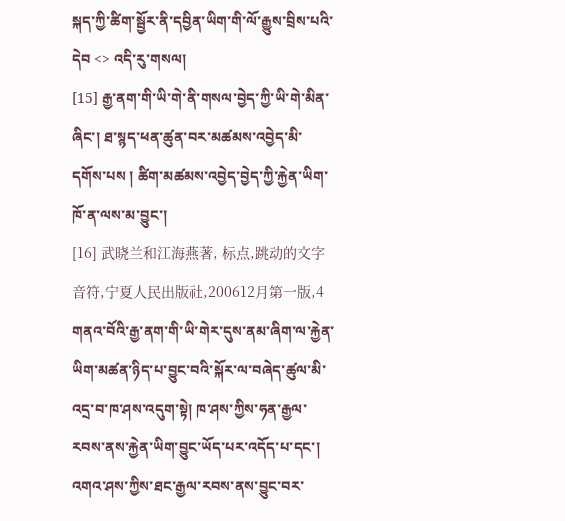སྐད་ཀྱི་ཚིག་སྦྱོར་ནི་དབྱིན་ཡིག་གི་ལོ་རྒྱུས་བྲིས་པའི་དེབ <> འདི་རུ་གསལ།
[15] རྒྱ་ནག་གི་ཡི་གེ་ནི་གསལ་བྱེད་ཀྱི་ཡི་གེ་མིན་ཞིང་། ཐ་སྙད་ཕན་ཚུན་བར་མཚམས་འབྱེད་མི་དགོས་པས ། ཚིག་མཚམས་འབྱེད་བྱེད་ཀྱི་རྐྱེན་ཡིག་ཁོ་ན་ལས་མ་བྱུང་།
[16] 武晓兰和江海燕著, 标点,跳动的文字音符,宁夏人民出版社,200612月第一版,4  གནའ་བོའི་རྒྱ་ནག་གི་ཡི་གེར་དུས་ནམ་ཞིག་ལ་རྐྱེན་ཡིག་མཚན་ཉིད་པ་བྱུང་བའི་སྐོར་ལ་བཞེད་ཚུལ་མི་འདྲ་བ་ཁ་ཤས་འདུག་སྟེ། ཁ་ཤས་ཀྱིས་ཧན་རྒྱལ་རབས་ནས་རྐྱེན་ཡིག་བྱུང་ཡོད་པར་འདོད་པ་དང་། འགའ་ཤས་ཀྱིས་ཐང་རྒྱལ་རབས་ནས་བྱུང་བར་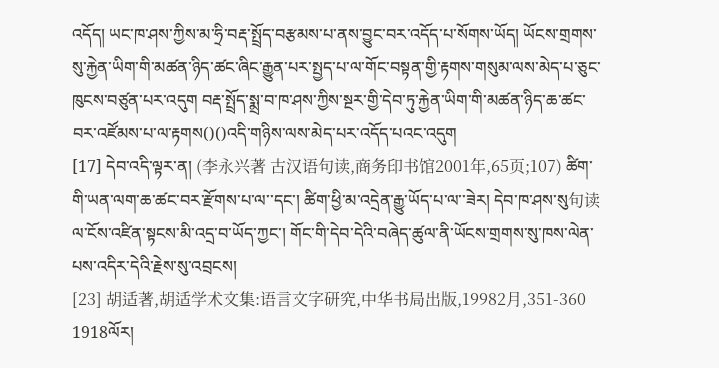འདོད། ཡང་ཁ་ཤས་ཀྱིས་མ་ཧྲི་བརྡ་སྤྲོད་བརྩམས་པ་ནས་བྱུང་བར་འདོད་པ་སོགས་ཡོད། ཡོངས་གྲགས་སུ་རྐྱེན་ཡིག་གི་མཚན་ཉིད་ཚང་ཞིང་རྒྱུན་པར་སྤྱད་པ་ལ་གོང་བསྟན་གྱི་རྟགས་གསུམ་ལས་མེད་པ་ཅུང་ཁུངས་བཙུན་པར་འདུག བརྡ་སྤྲོད་སྨྲ་བ་ཁ་ཤས་ཀྱིས་སྔར་གྱི་དེབ་ཏུ་རྐྱེན་ཡིག་གི་མཚན་ཉིད་ཆ་ཚང་བར་འཛོམས་པ་ལ་རྟགས()()འདི་གཉིས་ལས་མེད་པར་འདོད་པའང་འདུག
[17] དེབ་འདི་ལྟར་ན། (李永兴著 古汉语句读,商务印书馆2001年,65页;107) ཚིག་གི་ཡན་ལག་ཆ་ཚང་བར་རྫོགས་པ་ལ་་དང་། ཚིག་ཕྱི་མ་འདྲེན་རྒྱུ་ཡོད་པ་ལ་་ཟེར། དེབ་ཁ་ཤས་སུ句读ལ་ངོས་འཛིན་སྟངས་མི་འདྲ་བ་ཡོད་ཀྱང་། གོང་གི་དེབ་དེའི་བཞེད་ཚུལ་ནི་ཡོངས་གྲགས་སུ་ཁས་ལེན་པས་འདིར་དེའི་རྗེས་སུ་འབྲངས།
[23] 胡适著,胡适学术文集:语言文字研究,中华书局出版,19982月,351-360 1918ལོར།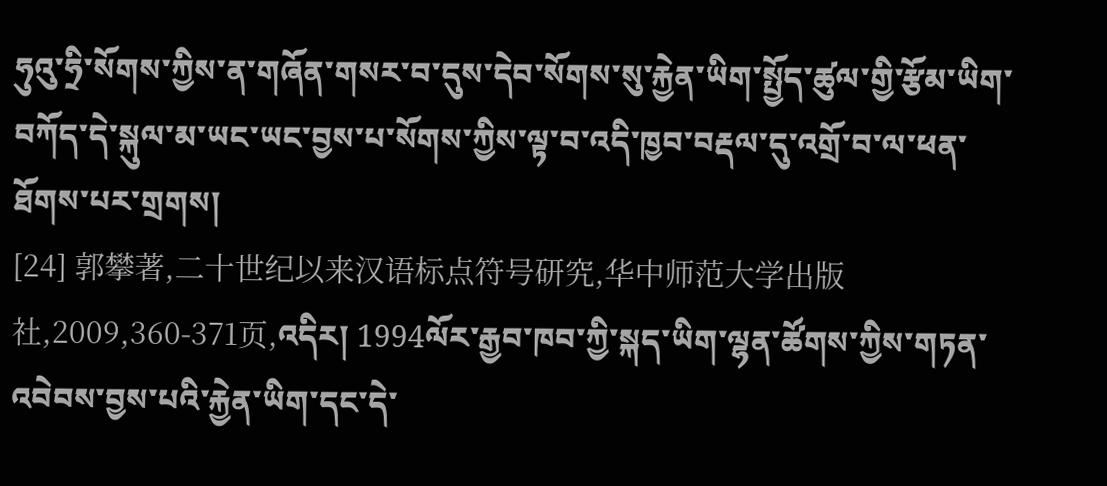ཧུའུ་ཧྲི་སོགས་ཀྱིས་ན་གཞོན་གསར་བ་དུས་དེབ་སོགས་སུ་རྐྱེན་ཡིག་སྤྱོད་ཚུལ་གྱི་རྩོམ་ཡིག་བཀོད་དེ་སྐུལ་མ་ཡང་ཡང་བྱས་པ་སོགས་ཀྱིས་ལྟ་བ་འདི་ཁྱབ་བརྡལ་དུ་འགྲོ་བ་ལ་ཕན་ཐོགས་པར་གྲགས།
[24] 郭攀著,二十世纪以来汉语标点符号研究,华中师范大学出版社,2009,360-371页,འདིར། 1994ལོར་རྒྱབ་ཁབ་ཀྱི་སྐད་ཡིག་ལྷན་ཚོགས་ཀྱིས་གཏན་འབེབས་བྱས་པའི་རྐྱེན་ཡིག་དང་དེ་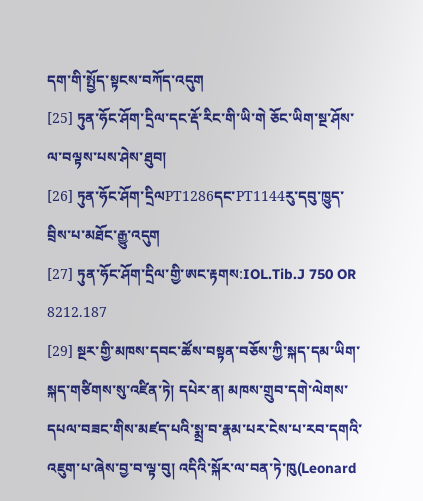དག་གི་སྤྱོད་སྟངས་བཀོད་འདུག
[25] ཏུན་ཧོང་ཤོག་དྲིལ་དང་རྡོ་རིང་གི་ཡི་གེ ཅོང་ཡིག་སྔ་ཤོས་ལ་བལྟས་པས་ཤེས་ཐུབ།
[26] ཏུན་ཧོང་ཤོག་དྲིལPT1286དང་PT1144རུ་དབུ་ཁྱུད་བྲིས་པ་མཐོང་རྒྱུ་འདུག
[27] ཏུན་ཧོང་ཤོག་དྲིལ་གྱི་ཨང་རྟགས:IOL.Tib.J 750 OR 8212.187
[29] སྔར་གྱི་མཁས་དབང་ཚོས་བསྟན་བཅོས་ཀྱི་སྐད་དམ་ཡིག་སྐད་གཙིགས་སུ་འཛིན་ཏེ། དཔེར་ན། མཁས་གྲུབ་དགེ་ལེགས་དཔལ་བཟང་གིས་མཛད་པའི་སྨྲ་བ་རྣམ་པར་ངེས་པ་རབ་དགའི་འཇུག་པ་ཞེས་བྱ་བ་ལྟ་བུ། འདིའི་སྐོར་ལ་བན་ཏེ་ཁུ(Leonard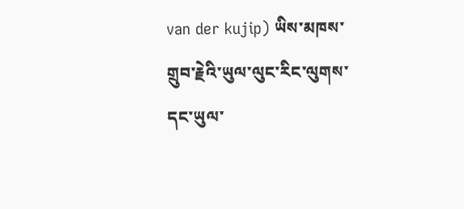van der kujip) ཡིས་མཁས་གྲུབ་རྗེའི་ཡུལ་ལུང་རིང་ལུགས་དང་ཡུལ་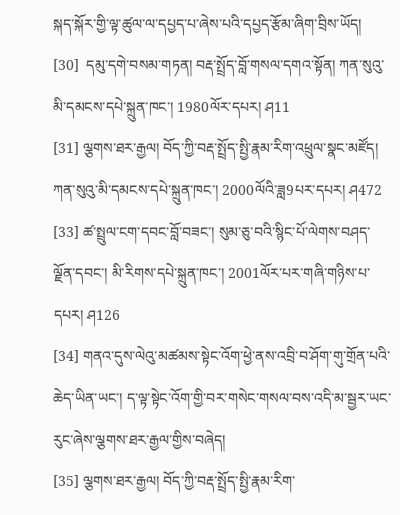སྐད་སྐོར་གྱི་ལྟ་ཚུལ་ལ་དཔྱད་པ་ཞེས་པའི་དཔྱད་རྩོམ་ཞིག་བྲིས་ཡོད།
[30]  དམུ་དགེ་བསམ་གཏན། བརྡ་སྤྲོད་བློ་གསལ་དགའ་སྟོན། ཀན་སུའུ་མི་དམངས་དཔེ་སྐྲུན་ཁང་། 1980ལོར་དཔར། ཤ11
[31] ལྕགས་ཐར་རྒྱལ། བོད་ཀྱི་བརྡ་སྤྲོད་སྤྱི་རྣམ་རིག་འཕྲུལ་སྣང་མཛོད། ཀན་སུའུ་མི་དམངས་དཔེ་སྐྲུན་ཁང་། 2000ལོའི་ཟླ9པར་དཔར། ཤ472
[33] ཚ་སྤྲུལ་ངག་དབང་བློ་བཟང་། སུམ་ཅུ་བའི་སྙིང་པོ་ལེགས་བཤད་ལྗོན་དབང་། མི་རིགས་དཔེ་སྐྲུན་ཁང་། 2001ལོར་པར་གཞི་གཉིས་པ་དཔར། ཤ126
[34] གནའ་དུས་ལེའུ་མཚམས་སྟེང་འོག་ཕྱེ་ནས་འབྲི་བ་ཤོག་གུ་གྲོན་པའི་ཆེད་ཡིན་ཡང་། ད་ལྟ་སྟེང་འོག་གྱི་བར་གསེང་གསལ་བས་འདི་མ་སྦྱར་ཡང་རུང་ཞེས་ལྕགས་ཐར་རྒྱལ་གྱིས་བཞེད།
[35] ལྕགས་ཐར་རྒྱལ། བོད་ཀྱི་བརྡ་སྤྲོད་སྤྱི་རྣམ་རིག་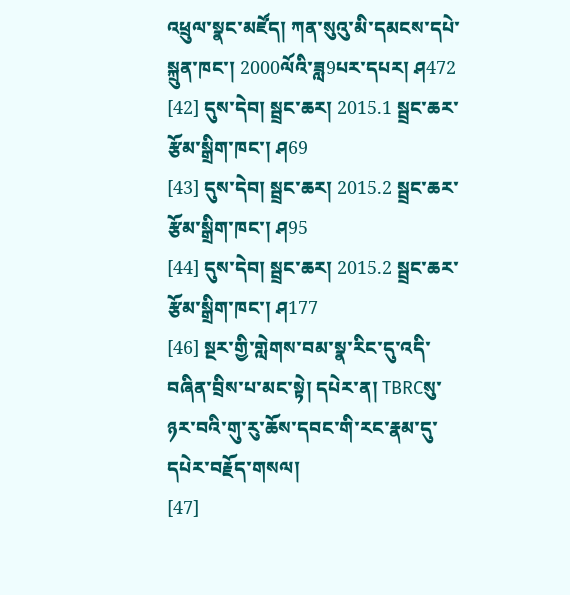འཕྲུལ་སྣང་མཛོད། ཀན་སུའུ་མི་དམངས་དཔེ་སྐྲུན་ཁང་། 2000ལོའི་ཟླ9པར་དཔར། ཤ472
[42] དུས་དེབ། སྦྲང་ཆར། 2015.1 སྦྲང་ཆར་རྩོམ་སྒྲིག་ཁང་། ཤ69
[43] དུས་དེབ། སྦྲང་ཆར། 2015.2 སྦྲང་ཆར་རྩོམ་སྒྲིག་ཁང་། ཤ95
[44] དུས་དེབ། སྦྲང་ཆར། 2015.2 སྦྲང་ཆར་རྩོམ་སྒྲིག་ཁང་། ཤ177
[46] སྔར་གྱི་གླེགས་བམ་སྣ་རིང་དུ་འདི་བཞིན་བྲིས་པ་མང་སྟེ། དཔེར་ན། TBRCསུ་ཉར་བའི་གུ་རུ་ཆོས་དབང་གི་རང་རྣམ་དུ་དཔེར་བརྗོད་གསལ།
[47]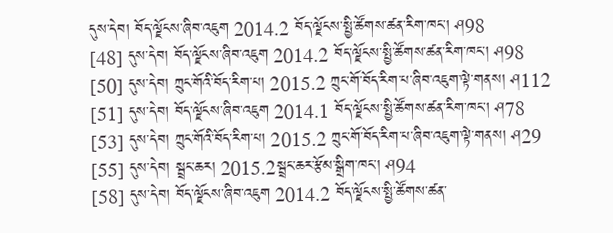དུས་དེབ། བོད་ལྗོངས་ཞིབ་འཇུག 2014.2 བོད་ལྗོངས་སྤྱི་ཚོགས་ཚན་རིག་ཁང་། ཤ98
[48] དུས་དེབ། བོད་ལྗོངས་ཞིབ་འཇུག 2014.2 བོད་ལྗོངས་སྤྱི་ཚོགས་ཚན་རིག་ཁང་། ཤ98
[50] དུས་དེབ། ཀྲུང་གོའི་བོད་རིག་པ། 2015.2 ཀྲུང་གོ་བོད་རིག་པ་ཞིབ་འཇུག་ལྟེ་གནས། ཤ112
[51] དུས་དེབ། བོད་ལྗོངས་ཞིབ་འཇུག 2014.1 བོད་ལྗོངས་སྤྱི་ཚོགས་ཚན་རིག་ཁང་། ཤ78
[53] དུས་དེབ། ཀྲུང་གོའི་བོད་རིག་པ། 2015.2 ཀྲུང་གོ་བོད་རིག་པ་ཞིབ་འཇུག་ལྟེ་གནས། ཤ29
[55] དུས་དེབ། སྦྲང་ཆར། 2015.2སྦྲང་ཆར་རྩོམ་སྒྲིག་ཁང་། ཤ94
[58] དུས་དེབ། བོད་ལྗོངས་ཞིབ་འཇུག 2014.2 བོད་ལྗོངས་སྤྱི་ཚོགས་ཚན་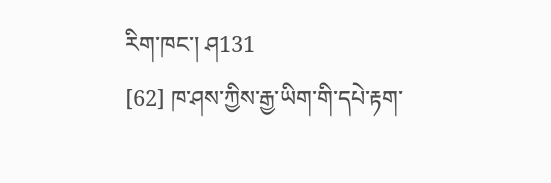རིག་ཁང་། ཤ131
[62] ཁ་ཤས་ཀྱིས་རྒྱ་ཡིག་གི་དཔེ་རྟག་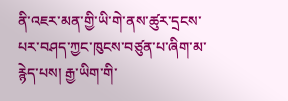ནི་འཇར་མན་གྱི་ཡི་གེ་ནས་ཚུར་དྲངས་པར་བཤད་ཀྱང་ཁུངས་བཙུན་པ་ཞིག་མ་རྙེད་པས། རྒྱ་ཡིག་གི་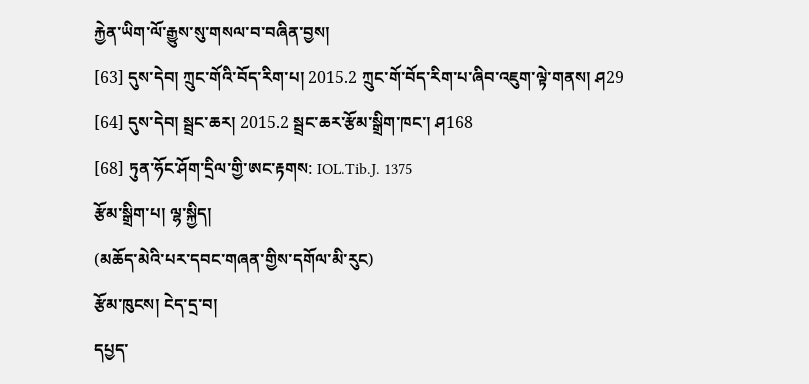རྐྱེན་ཡིག་ལོ་རྒྱུས་སུ་གསལ་བ་བཞིན་བྱས།
[63] དུས་དེབ། ཀྲུང་གོའི་བོད་རིག་པ། 2015.2 ཀྲུང་གོ་བོད་རིག་པ་ཞིབ་འཇུག་ལྟེ་གནས། ཤ29
[64] དུས་དེབ། སྦྲང་ཆར། 2015.2 སྦྲང་ཆར་རྩོམ་སྒྲིག་ཁང་། ཤ168
[68] ཏུན་ཧོང་ཤོག་དྲིལ་གྱི་ཨང་རྟགས: IOL.Tib.J. 1375
རྩོམ་སྒྲིག་པ། ལྷ་སྐྱིད།
(མཆོད་མེའི་པར་དབང་གཞན་གྱིས་དགོལ་མི་རུང)
རྩོམ་ཁུངས། ངེད་དྲ་བ།
དཔྱད་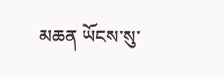མཆན ཡོངས་སུ་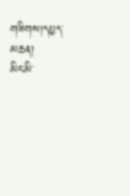གཟིགས།དཔྱད་མཆན།
མིང་མི་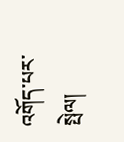འགོད་པར་སྤེལ།